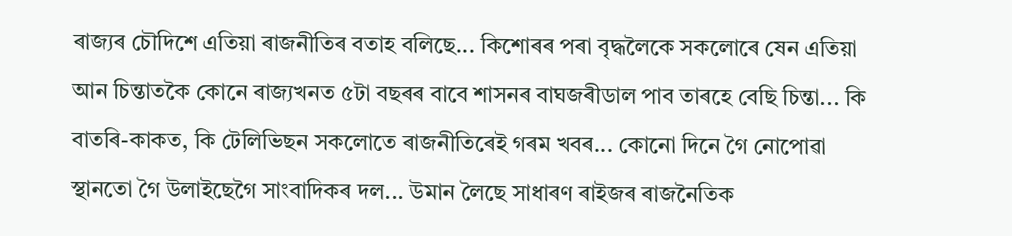ৰাজ্যৰ চৌদিশে এতিয়া ৰাজনীতিৰ বতাহ বলিছে... কিশোৰৰ পৰা বৃদ্ধলৈকে সকলোৰে ষেন এতিয়া আন চিন্তাতকৈ কোনে ৰাজ্যখনত ৫টা বছৰৰ বাবে শাসনৰ বাঘজৰীডাল পাব তাৰহে বেছি চিন্তা... কি বাতৰি-কাকত, কি টেলিভিছন সকলোতে ৰাজনীতিৰেই গৰম খবৰ... কোনো দিনে গৈ নোপোৱা স্থানতো গৈ উলাইছেগৈ সাংবাদিকৰ দল... উমান লৈছে সাধাৰণ ৰাইজৰ ৰাজনৈতিক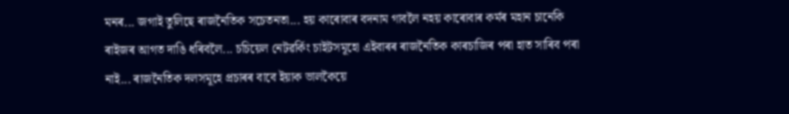মনৰ... জগাই তুলিছে ৰাজনৈতিক সচেতনতা... হয় কাৰোবাৰ বদনাম গাবলৈ নহয় কাৰোবাৰ কৰ্মৰ মহান চানেকি ৰাইজৰ আগত দাঙি ধৰিবলৈ... চচিয়েল নেটৱৰ্কিং চাইটসমূহো এইবাৰৰ ৰাজনৈতিক কাৰচাজিৰ পৰা হাত সাৰিব পৰা নাই... ৰাজনৈতিক দলসমূহে প্ৰচাৰৰ বাবে ইয়াক ভালকৈয়ে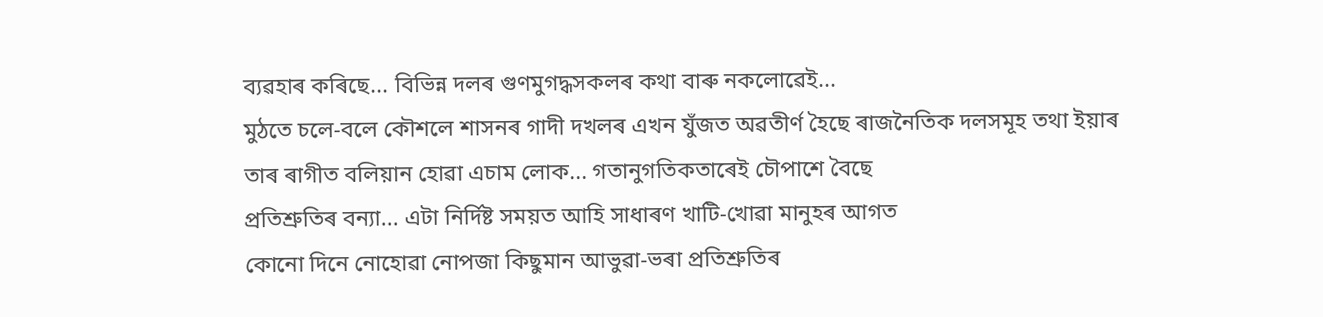ব্যৱহাৰ কৰিছে... বিভিন্ন দলৰ গুণমুগদ্ধসকলৰ কথা বাৰু নকলোৱেই...
মুঠতে চলে-বলে কৌশলে শাসনৰ গাদী দখলৰ এখন যুঁজত অৱতীৰ্ণ হৈছে ৰাজনৈতিক দলসমূহ তথা ইয়াৰ
তাৰ ৰাগীত বলিয়ান হোৱা এচাম লোক... গতানুগতিকতাৰেই চৌপাশে বৈছে
প্ৰতিশ্ৰুতিৰ বন্যা... এটা নিৰ্দিষ্ট সময়ত আহি সাধাৰণ খাটি-খোৱা মানুহৰ আগত
কোনো দিনে নোহোৱা নোপজা কিছুমান আভুৱা-ভৰা প্ৰতিশ্ৰুতিৰ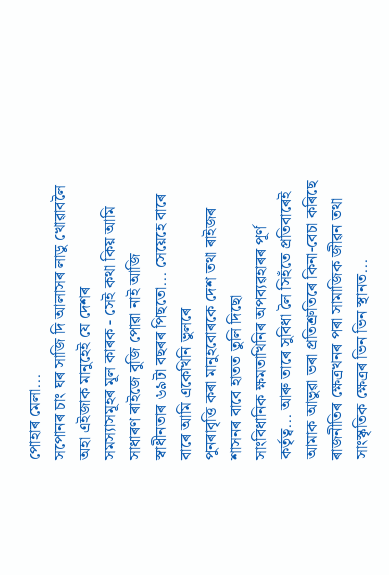পোহাৰ মেলা...
সপোনৰ চাং ঘৰ সাজি দি আলাসৰ লাডু খোৱাবলৈ অহা এইজাক মানুহেই যে দেশৰ
সমস্যাসমূহৰ মূল কাৰক - সেই কথা কিয় আমি সাধাৰণ ৰাইজে বুজি পোৱা নাই আজি
স্বাধীনতাৰ ৬৯টা বছৰৰ পিছতো... সেয়েহে বাৰে বাৰে আমি একেখিনি ভুলৰে
পুনৰাবৃত্তি কৰা মানুহবোৰকে দেশ তথা ৰাইজৰ শাসনৰ বাবে হাতত তুলি দিছো
সাংবিধানিক ক্ষমতাখিনিৰ অপব্যৱহাৰৰ পূৰ্ণ কৰ্তৃত্ব... আৰু তাৰে সুবিধা লৈ সিহঁতে প্ৰতিবাৰেই আমাক আভুৱা ভৰা প্ৰতিশ্ৰুতিৰে কিনা-বেচা কৰিছে ৰাজনীতিৰ ক্ষেত্ৰখনৰ পৰা সামাজিক জীৱন তথা সাংস্কৃতিক ক্ষেত্ৰৰ ভিন ভিন স্থানত...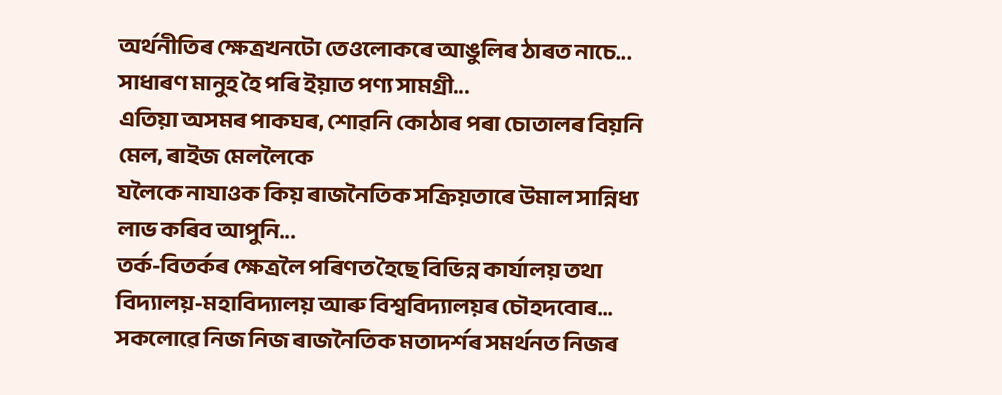অৰ্থনীতিৰ ক্ষেত্ৰখনটো তেওলোকৰে আঙুলিৰ ঠাৰত নাচে... সাধাৰণ মানুহ হৈ পৰি ইয়াত পণ্য সামগ্ৰী...
এতিয়া অসমৰ পাকঘৰ, শোৱনি কোঠাৰ পৰা চোতালৰ বিয়নি মেল, ৰাইজ মেললৈকে
যলৈকে নাযাওক কিয় ৰাজনৈতিক সক্ৰিয়তাৰে উমাল সান্নিধ্য লাভ কৰিব আপুনি...
তৰ্ক-বিতৰ্কৰ ক্ষেত্ৰলৈ পৰিণত হৈছে বিভিন্ন কাৰ্যালয় তথা
বিদ্যালয়-মহাবিদ্যালয় আৰু বিশ্ববিদ্যালয়ৰ চৌহদবোৰ... সকলোৱে নিজ নিজ ৰাজনৈতিক মতাদৰ্শৰ সমৰ্থনত নিজৰ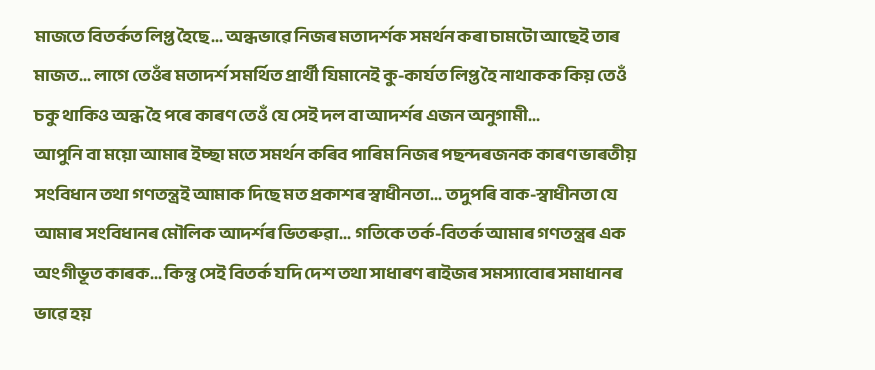মাজতে বিতৰ্কত লিপ্ত হৈছে... অন্ধভাৱে নিজৰ মতাদৰ্শক সমৰ্থন কৰা চামটো আছেই তাৰ মাজত... লাগে তেওঁৰ মতাদৰ্শ সমৰ্থিত প্ৰাৰ্থী যিমানেই কু-কাৰ্যত লিপ্ত হৈ নাথাকক কিয় তেওঁ চকু থাকিও অন্ধ হৈ পৰে কাৰণ তেওঁ যে সেই দল বা আদৰ্শৰ এজন অনুগামী...
আপুনি বা ময়ো আমাৰ ইচ্ছা মতে সমৰ্থন কৰিব পাৰিম নিজৰ পছন্দৰজনক কাৰণ ভাৰতীয় সংবিধান তথা গণতন্ত্ৰই আমাক দিছে মত প্ৰকাশৰ স্বাধীনতা... তদুপৰি বাক-স্বাধীনতা যে আমাৰ সংবিধানৰ মৌলিক আদৰ্শৰ ভিতৰুৱা... গতিকে তৰ্ক-বিতৰ্ক আমাৰ গণতন্ত্ৰৰ এক অংগীভূত কাৰক... কিন্তু সেই বিতৰ্ক যদি দেশ তথা সাধাৰণ ৰাইজৰ সমস্যাবোৰ সমাধানৰ ভাৱে হয়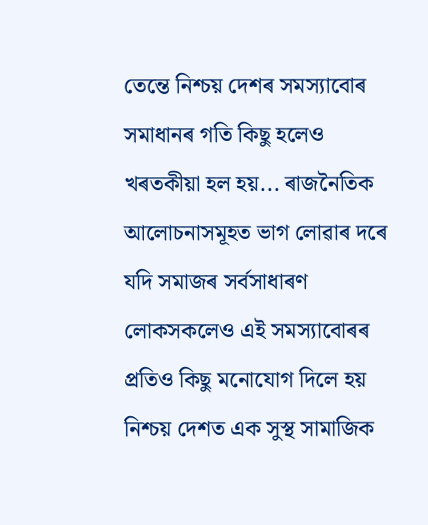তেন্তে নিশ্চয় দেশৰ সমস্যাবোৰ সমাধানৰ গতি কিছু হলেও খৰতকীয়া হল হয়... ৰাজনৈতিক আলোচনাসমূহত ভাগ লোৱাৰ দৰে যদি সমাজৰ সৰ্বসাধাৰণ লোকসকলেও এই সমস্যাবোৰৰ প্ৰতিও কিছু মনোযোগ দিলে হয় নিশ্চয় দেশত এক সুস্থ সামাজিক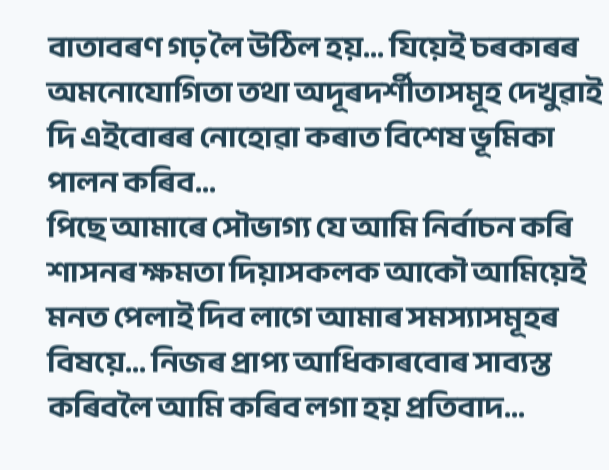বাতাবৰণ গঢ় লৈ উঠিল হয়... যিয়েই চৰকাৰৰ অমনোযোগিতা তথা অদূৰদৰ্শীতাসমূহ দেখুৱাই দি এইবোৰৰ নোহোৱা কৰাত বিশেষ ভূমিকা পালন কৰিব...
পিছে আমাৰে সৌভাগ্য যে আমি নিৰ্বাচন কৰি শাসনৰ ক্ষমতা দিয়াসকলক আকৌ আমিয়েই মনত পেলাই দিব লাগে আমাৰ সমস্যাসমূহৰ বিষয়ে... নিজৰ প্ৰাপ্য আধিকাৰবোৰ সাব্যস্ত কৰিবলৈ আমি কৰিব লগা হয় প্ৰতিবাদ...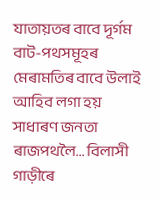যাতায়তৰ বাবে দূৰ্গম বাট-পথসমূহৰ মেৰামতিৰ বাবে উলাই আহিব লগা হয় সাধাৰণ জনতা ৰাজপথলৈ... বিলাসী গাড়ীৰে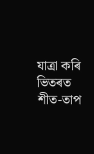যাত্ৰা কৰি ভিতৰত শীত-তাপ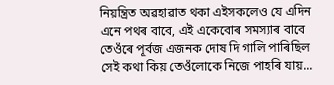নিয়ন্ত্ৰিত অৱহাৱাত থকা এইসকলেও যে এদিন এনে পথৰ বাবে, এই একেবোৰ সমস্যাৰ বাবে তেওঁৰে পূৰ্বজ এজনক দোষ দি গালি পাৰিছিল সেই কথা কিয় তেওঁলোকে নিজে পাহৰি যায়...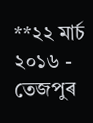**২২ মাৰ্চ ২০১৬ - তেজপুৰ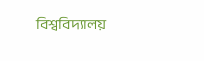বিশ্ববিদ্যালয়